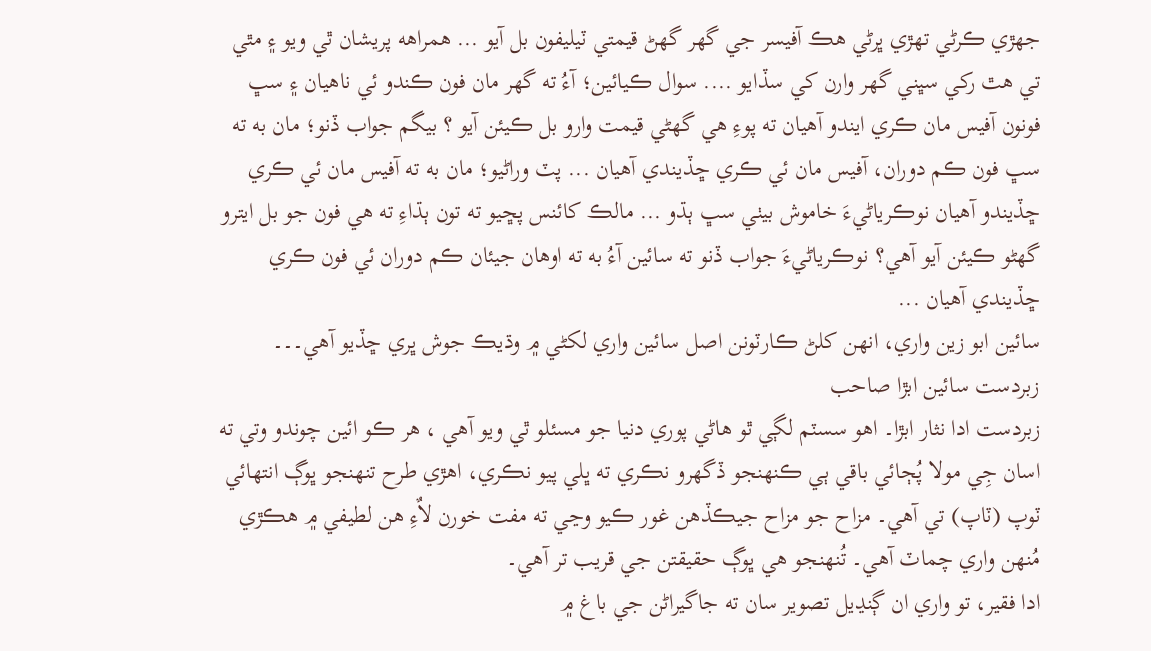جهڙي ڪرڻي تهڙي ڀرڻي هڪ آفيسر جي گهر گهڻ قيمتي ٽيليفون بل آيو ... همراهه پريشان ٿي ويو ۽ مٿي تي هٿ رکي سڀني گهر وارن کي سڏايو .... سوال ڪيائين؛ آءُ ته گهر مان فون ڪندو ئي ناهيان ۽ سڀ فونون آفيس مان ڪري ايندو آهيان ته پوءِ هي گهڻي قيمت وارو بل ڪيئن آيو ؟ بيگم جواب ڏنو؛ مان به ته سڀ فون ڪم دوران، آفيس مان ئي ڪري ڇڏيندي آهيان ... پٽ وراڻيو؛ مان به ته آفيس مان ئي ڪري ڇڏيندو آهيان نوڪرياڻيءَ خاموش بيٺي سڀ ٻڌو ... مالڪ کائنس پڇيو ته تون ٻڌاءِ ته هي فون جو بل ايترو گهڻو ڪيئن آيو آهي؟ نوڪرياڻيءَ جواب ڏنو ته سائين آءُ به ته اوهان جيئان ڪم دوران ئي فون ڪري ڇڏيندي آهيان ...
سائين ابو زين واري، انهن کلڻ ڪارٽونن اصل سائين واري لکڻي ۾ وڌيڪ جوش ڀري ڇڏيو آهي۔۔۔ زبردست سائين ابڙا صاحب
زبردست ادا نثار ابڙا۔ اهو سسٽم لڳي ٿو هاڻي پوري دنيا جو مسئلو ٿي ويو آهي ، هر ڪو ائين چوندو وتي ته اسان جِي مولا پُڄائي باقي ٻي ڪنهنجو ڏگهرو نڪري ته ڀلي پيو نڪري، اهڙي طرح تنهنجو ڀوڳ انتهائي ٽوپ (ٽاپ) تي آهي۔ مزاح جو مزاح جيڪڏهن غور ڪيو وڃي ته مفت خورن لاٌءِ هن لطيفي ۾ هڪڙي مُنهن واري چماٽ آهي۔ تُنهنجو هي ڀوڳ حقيقتن جي قريب تر آهي۔
ادا فقير، تو واري ان ڳنڍيل تصوير سان ته جاگيراڻن جي باغ ۾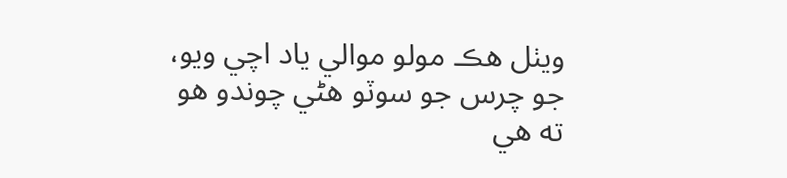ويٺل هڪ مولو موالي ياد اچي ويو، جو چرس جو سوٽو هڻي چوندو هو ته هي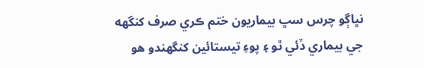نڀاڳو چرس سڀ بيماريون ختم ڪري صرف کنگهه جي بيماري ڏئي ٿو ۽ پوءِ تيستائين کنگهندو هو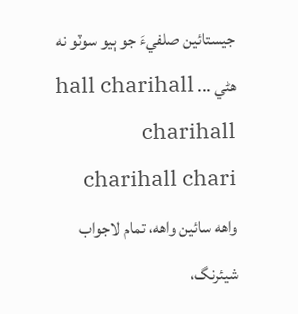جيستائين صلفيءَ جو ٻيو سوٽو نه هڻي ... hall charihall charihall charihall chari
واهه سائين واهه، تمام لاجواب شيئرنگ،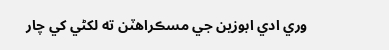وري ادي ابوزين جي مسڪراهٽن ته لکڻي کي چار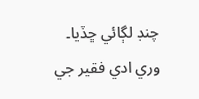چنڊ لڳائي ڇڏيا۔ وري ادي فقير جي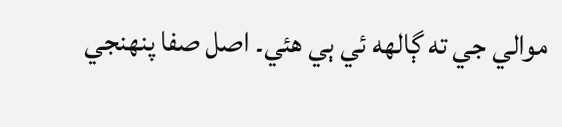موالي جي ته ڳالهه ئي ٻي هئي۔ اصل صفا پنهنجي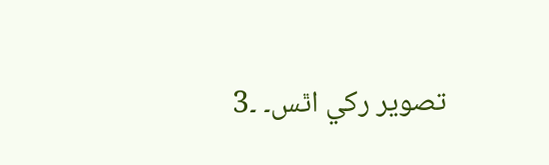تصوير رکي اٿس۔ ۔3